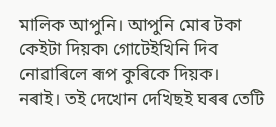মালিক আপুনি। আপুনি মোৰ টকা কেইটা দিয়ক৷ গোটেইখিনি দিব নোৱাৰিলে ৰূপ কুৰিকে দিয়ক।
নৰাই। তই দেখোন দেখিছই ঘৰৰ তেটি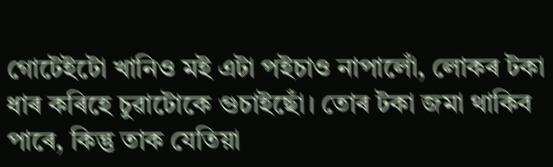গোটেইটো খানিও মই এটা পইচাও নাপালোঁ, লোকৰ টকা ধাৰ কৰিহে চুৱাটোকে গুচাইছোঁ। তোৰ টকা জমা থাকিব পাৰে, কিন্তু তাক যেতিয়া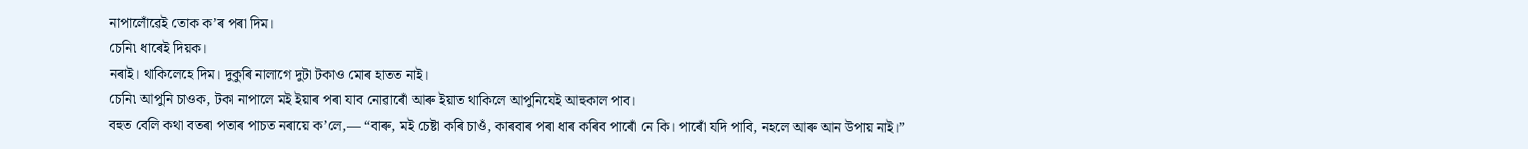নাপালোঁৱেই তোক ক’ৰ পৰা দিম।
চেনি৷ ধাৰেই দিয়ক।
নৰাই। থাকিলেহে দিম। দুকুৰি নালাগে দুটা টকাও মোৰ হাতত নাই।
চেনি৷ আপুনি চাওক, টকা নাপালে মই ইয়াৰ পৰা যাব নোৱাৰোঁ আৰু ইয়াত থাকিলে আপুনিযেই আহুকাল পাব।
বহুত বেলি কথা বতৰা পতাৰ পাচত নৰায়ে ক’লে,— “বাৰু, মই চেষ্টা কৰি চাওঁ, কাৰবাৰ পৰা ধাৰ কৰিব পাৰোঁ নে কি। পাৰোঁ যদি পাবি, নহলে আৰু আন উপায় নাই।”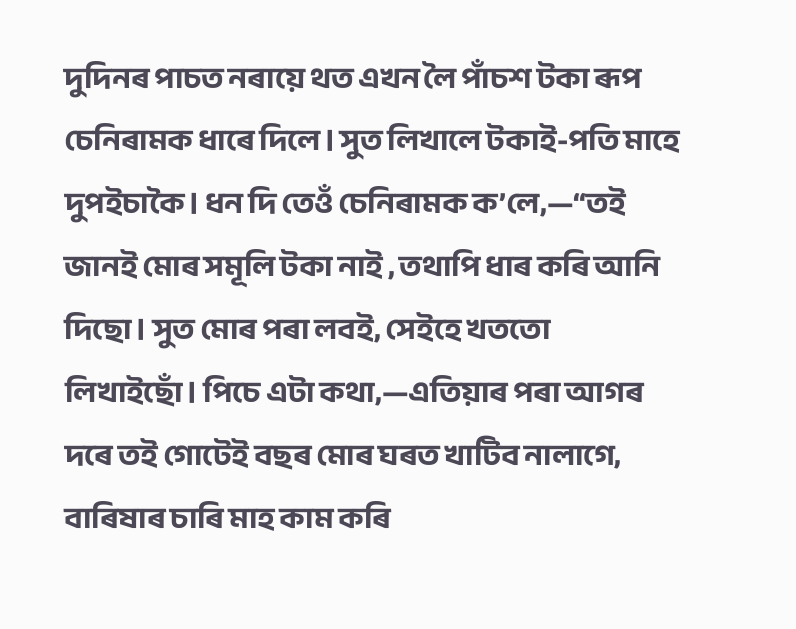দুদিনৰ পাচত নৰায়ে থত এখন লৈ পাঁচশ টকা ৰূপ চেনিৰামক ধাৰে দিলে। সুত লিখালে টকাই-পতি মাহে দুপইচাকৈ। ধন দি তেওঁ চেনিৰামক ক’লে,—“তই জানই মোৰ সমূলি টকা নাই , তথাপি ধাৰ কৰি আনি দিছো। সুত মোৰ পৰা লবই, সেইহে খততো লিখাইছোঁ। পিচে এটা কথা,—এতিয়াৰ পৰা আগৰ দৰে তই গোটেই বছৰ মোৰ ঘৰত খাটিব নালাগে, বাৰিষাৰ চাৰি মাহ কাম কৰি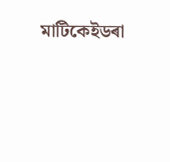মাটিকেইডৰা